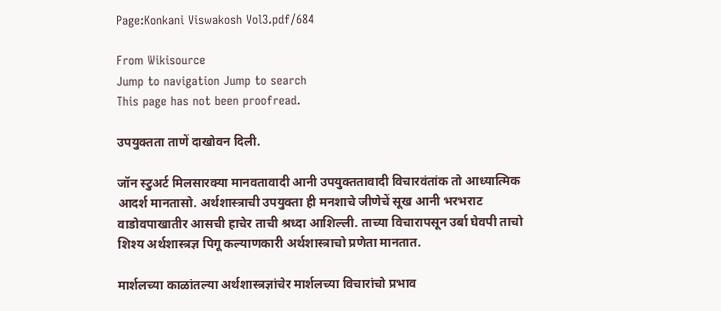Page:Konkani Viswakosh Vol3.pdf/684

From Wikisource
Jump to navigation Jump to search
This page has not been proofread.

उपयुक्तता ताणें दाखोवन दिली.

जॉन स्टुअर्ट मिलसारक्या मानवतावादी आनी उपयुक्ततावादी विचारवंतांक तो आध्यात्मिक आदर्श मानतासो. अर्थशास्त्राची उपयुक्ता ही मनशाचे जीणेचें सूख आनी भरभराट वाडोवपाखातीर आसची हाचेर ताची श्रध्दा आशिल्ली. ताच्या विचारापसून उर्बा घेवपी ताचो शिश्य अर्थशास्त्रज्ञ पिगू कल्याणकारी अर्थशास्त्राचो प्रणेता मानतात.

मार्शलच्या काळांतल्या अर्थशास्त्रज्ञांचेर मार्शलच्या विचारांचो प्रभाव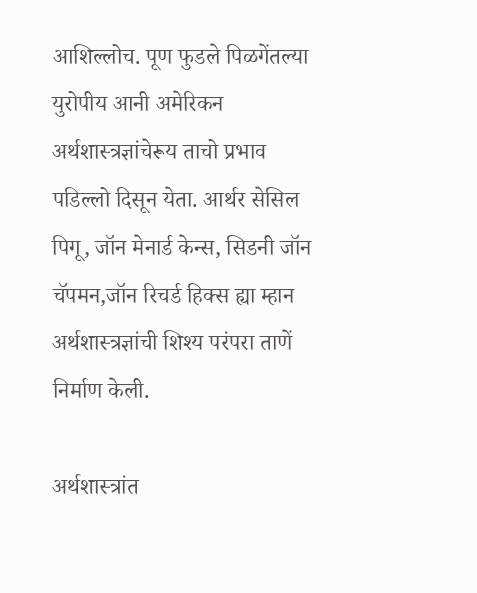आशिल्लोच. पूण फुडले पिळगेंतल्या युरोपीय आनी अमेरिकन अर्थशास्त्रज्ञांचेरूय ताचो प्रभाव पडिल्लो दिसून येता. आर्थर सेसिल पिगू, जॉन मेनार्ड केन्स, सिडनी जॉन चॅपमन,जॉन रिचर्ड हिक्स ह्या म्हान अर्थशास्त्रज्ञांची शिश्य परंपरा ताणें निर्माण केली.

अर्थशास्त्रांत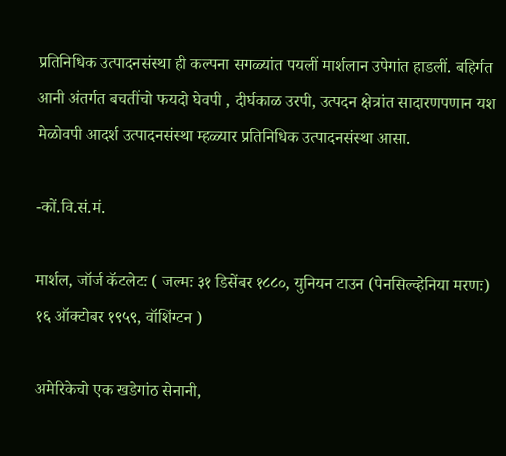प्रतिनिधिक उत्पादनसंस्था ही कल्पना सगळ्यांत पयलीं मार्शलान उपेगांत हाडलीं. बहिर्गत आनी अंतर्गत बचतींचो फयदो घेवपी , दीर्घकाळ उरपी, उत्पदन क्षेत्रांत सादारणपणान यश मेळोवपी आदर्श उत्पादनसंस्था म्हळ्यार प्रतिनिधिक उत्पादनसंस्था आसा.

-कों.वि.सं.मं.

मार्शल, जॉर्ज कॅटलेटः ( जल्मः ३१ डिसेंबर १८८०, युनियन टाउन (पेनसिल्व्हेनिया मरणः) १६ ऑक्टोबर १९५९, वॉशिंग्टन )

अमेरिकेचो एक खडेगांठ सेनानी,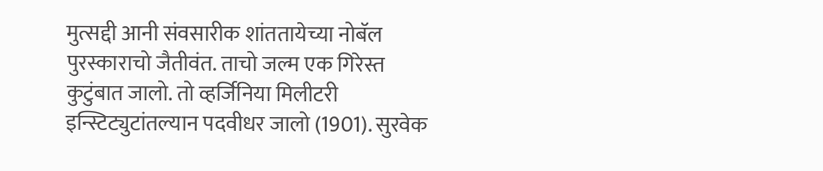मुत्सद्दी आनी संवसारीक शांततायेच्या नोबॅल पुरस्काराचो जैतीवंत. ताचो जल्म एक गिरेस्त कुटुंबात जालो. तो व्हर्जिनिया मिलीटरी इन्स्टिट्युटांतल्यान पदवीधर जालो (1901). सुरवेक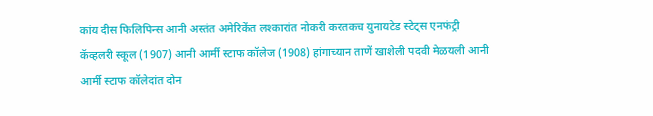कांय दीस फिलिपिन्स आनी अस्तंत अमेरिकेंत लश्कारांत नोकरी करतकच युनायटेड स्टेट्स एनफंट्री कॅव्हलरी स्कूल (1907) आनी आर्मी स्टाफ कॉलेज (1908) हांगाच्यान ताणें खाशेली पदवी मेळयली आनी आर्मी स्टाफ कॉलेदांत दोन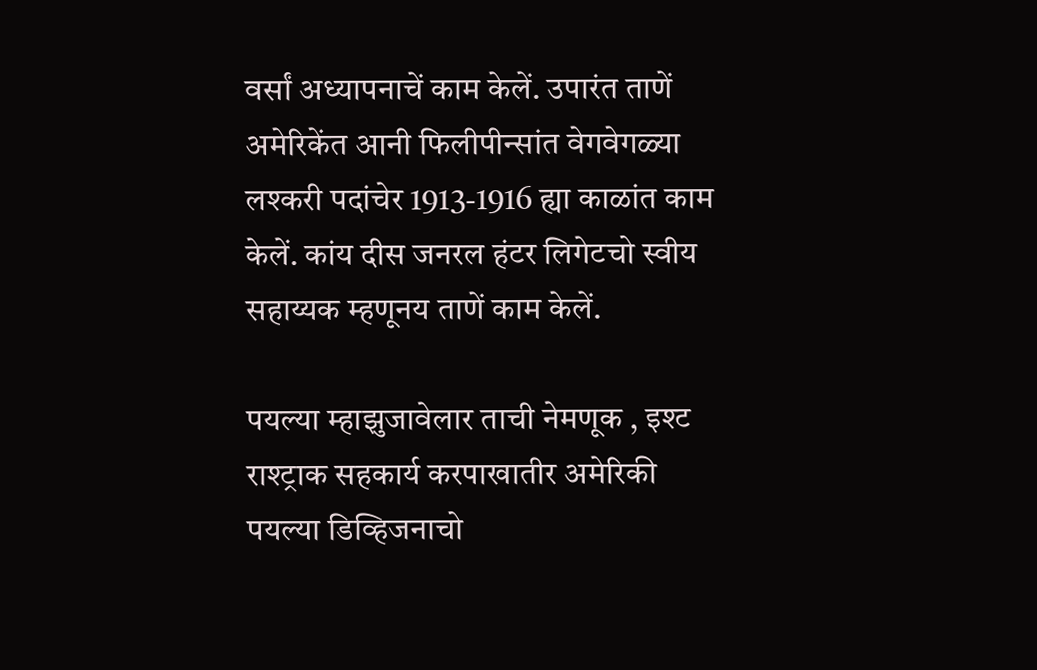वर्सां अध्यापनाचें काम केलें. उपारंत ताणें अमेरिकेंत आनी फिलीपीन्सांत वेगवेगळ्या लश्करी पदांचेर 1913-1916 ह्या काळांत काम केलें. कांय दीस जनरल हंटर लिगेटचो स्वीय सहाय्यक म्हणूनय ताणें काम केलें.

पयल्या म्हाझुजावेलार ताची नेमणूक , इश्ट राश्ट्राक सहकार्य करपाखातीर अमेरिकी पयल्या डिव्हिजनाचो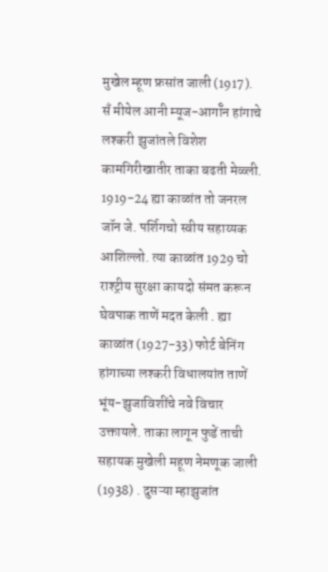मुखेल म्हूण फ्रसांत जाली (1917). सँ मीयेल आनी म्यूज-आर्गॉन हांगाचे लश्करी झुजांतले विशेश कामगिरीखातीर ताका बढती मेळ्ली. 1919-24 ह्या काळांत तो जनरल जॉन जे. पर्शिगचो स्वीय सहाय्यक आशिल्लो. त्या काळांत 1929 चो राश्ट्रीय सुरक्षा कायदो संमत करून घेवपाक ताणें मदत केली . ह्या काळांत (1927-33) फोर्ट बेनिंग हांगाच्या लश्करी विधालयांत ताणें भूंय-झुजाविशींचे नवे विचार उक्तायले. ताका लागून फुडें ताची सहायक मुखेली महूण नेमणूक जाली (1938) . दुसऱ्या म्हाझुजांत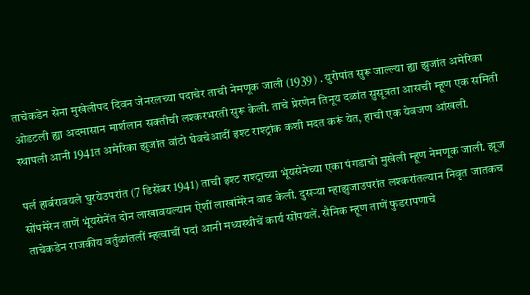ताचेकडेन सेना मुखेलीपद दिवन जेनरलच्या पदाचेर ताची नेमणूक जाली (1939) . युरोपांत सुरू जाल्ल्या ह्या झुजांत अमेरिका ओडटली ह्या अदमासान मार्शलान सक्तीची लश्करभरती सुरू केली. ताचे प्रेरणेन तिनूय दळांत सुसूत्रता आसची म्हूण एक समिती स्थापली आनी 1941त अमेरिका झुजांत वांटो घेवचेआदीं इश्ट राश्ट्रांक कशी मदत करूं येत, हाची एक येवजण आंखली.

पर्ल हार्बरावयले घुरयेउपरांत (7 डिसेंबर 1941) ताची इश्ट राश्ट्राच्या भूंयसेनेच्या एका पंगडाचो मुखेली म्हूण नेमणूक जाली. झूज सोंपमेरेन ताणें भूंयसेनेंत दोन लाखावयल्यान ऐशीं लाखांमेरेन वाड केली. दुसऱ्या म्हाझुजाउपरांत लश्करांतल्यान निवृत जातकच ताचेकडेन राजकीय वर्तुळांतलीं म्हत्वाचीं पदां आनी मध्यस्थीचें कार्य सोंपयलें. सैनिक म्हूण ताणें फुडरापणाचे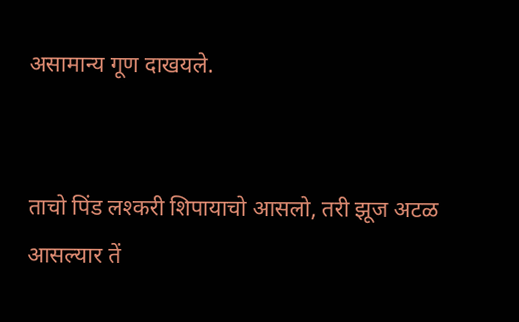असामान्य गूण दाखयले.


ताचो पिंड लश्करी शिपायाचो आसलो, तरी झूज अटळ आसल्यार तें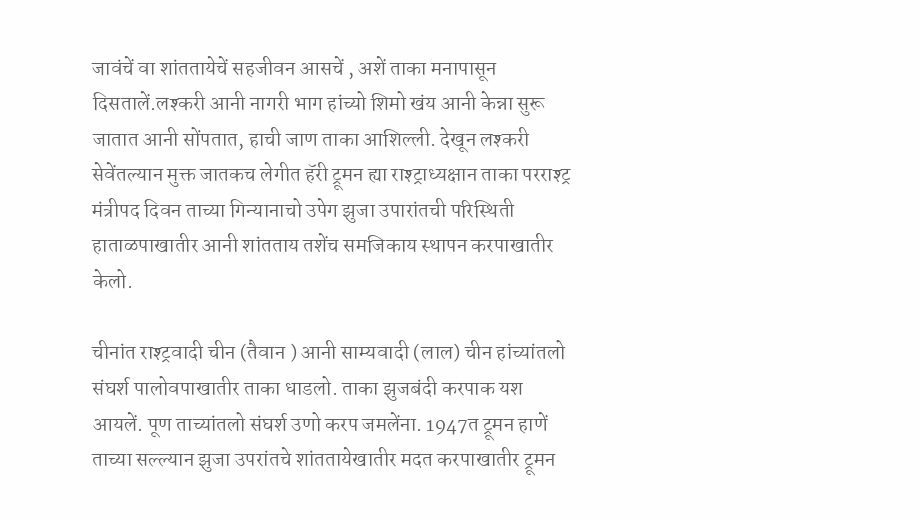जावंचें वा शांततायेचें सहजीवन आसचें , अशें ताका मनापासून दिसतालें.लश्करी आनी नागरी भाग हांच्यो शिमो खंय आनी केन्ना सुरू जातात आनी सोंपतात, हाची जाण ताका आशिल्ली. देखून लश्करी सेवेंतल्यान मुक्त जातकच लेगीत हॅरी ट्रूमन ह्या राश्ट्राध्यक्षान ताका परराश्ट्र मंत्रीपद दिवन ताच्या गिन्यानाचो उपेग झुजा उपारांतची परिस्थिती हाताळपाखातीर आनी शांतताय तशेंच समजिकाय स्थापन करपाखातीर केलो.

चीनांत राश्ट्रवादी चीन (तैवान ) आनी साम्यवादी (लाल) चीन हांच्यांतलो संघर्श पालोवपाखातीर ताका धाडलो. ताका झुजबंदी करपाक यश आयलें. पूण ताच्यांतलो संघर्श उणो करप जमलेंना. 1947त ट्रूमन हाणें ताच्या सल्ल्यान झुजा उपरांतचे शांततायेखातीर मदत करपाखातीर ट्रूमन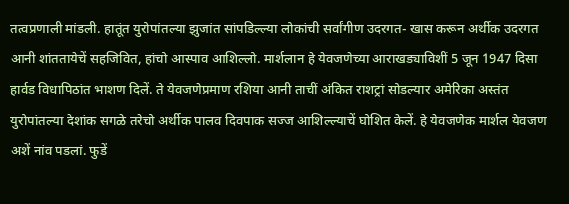तत्वप्रणाली मांडली. हातूंत युरोपांतल्या झुजांत सांपडिल्ल्या लोकांची सर्वांगीण उदरगत- खास करून अर्थीक उदरगत आनी शांततायेचें सहजिवित, हांचो आस्पाव आशिल्लो. मार्शलान हे येवजणेच्या आराखड्याविशीं 5 जून 1947 दिसा हार्वड विधापिठांत भाशण दिलें. ते येवजणेप्रमाण रशिया आनी ताचीं अंकित राशट्रां सोडल्यार अमेरिका अस्तंत युरोपांतल्या देशांक सगळे तरेचो अर्थीक पालव दिवपाक सज्ज आशिल्ल्याचें घोशित केलें. हे येवजणेक मार्शल येवजण अशें नांव पडलां. फुडें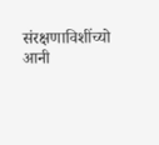संरक्षणाविशींच्यो आनी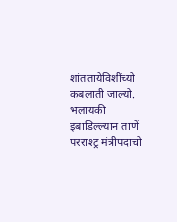शांततायेविशींच्यो कबलाती जाल्यो. भलायकी इबाडिल्ल्यान ताणें परराश्ट्र मंत्रीपदाचो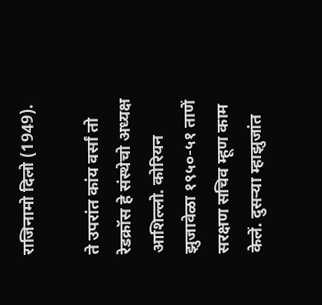राजिनामो दिलो (1949).

ते उपरांत कांय वर्सां तो रेडक्रॉस हे संस्थेचो अध्यक्ष आशिल्लो. कोरियन झुजावेळा १९५०-५१ ताणें सरक्षण सचिव म्हूण काम केलें. दुसऱ्या म्हाझुजांत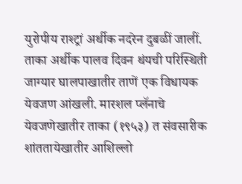युरोपीय राश्ट्रां अर्थीक नदरेन दुबळीं जालीं. ताका अर्थीक पालव दिवन थंयची परिस्थिती जाग्यार घालपाखातीर ताणें एक विधायक येवजण आंखली. मारशल प्लॅनाचे येवजणेखातीर ताका (१९५३) त संवसारीक शांततायेखातीर आशिल्लो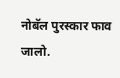नोबॅल पुरस्कार फाव जालो.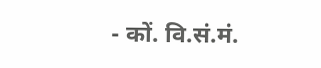- कों. वि.सं.मं.